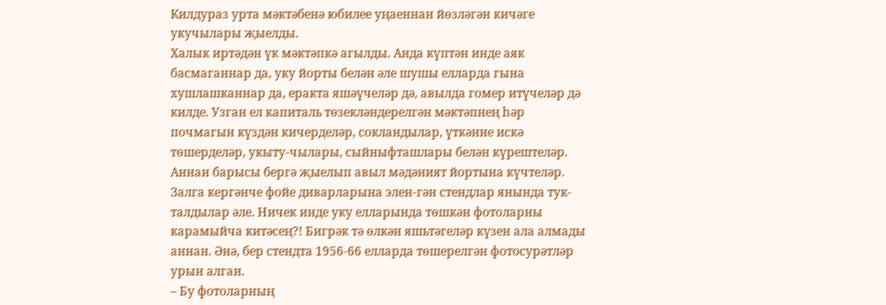Килдураз урта мәктәбенә юбилее уңаеннан йөзләгән кичәге укучылары җыелды.
Халык иртәдән үк мәктәпкә агылды. Анда күптән инде аяк басмаганнар да, уку йорты белән әле шушы елларда гына хушлашканнар да, еракта яшәүчеләр дә, авылда гомер итүчеләр дә килде. Узган ел капиталь төзекләндерелгән мәктәпнең һәр почмагын күздән кичерделәр, сокландылар, үткәнне искә төшерделәр, укыту-чылары, сыйныфташлары белән күрештеләр. Аннан барысы бергә җыелып авыл мәдәният йортына күчтеләр. Залга кергәнче фойе диварларына элен-гән стендлар янында тук-талдылар әле. Ничек инде уку елларында төшкән фотоларны карамыйча китәсең?! Бигрәк тә өлкән яшьтәгеләр күзен ала алмады аннан. Әнә, бер стендта 1956-66 елларда төшерелгән фотосурәтләр урын алган.
– Бу фотоларның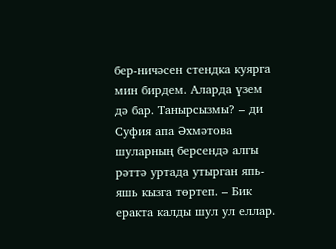бер-ничәсен стендка куярга мин бирдем. Аларда үзем дә бар. Танырсызмы? – ди Суфия апа Әхмәтова шуларның берсендә алгы рәттә уртада утырган япь-яшь кызга төртеп. – Бик еракта калды шул ул еллар.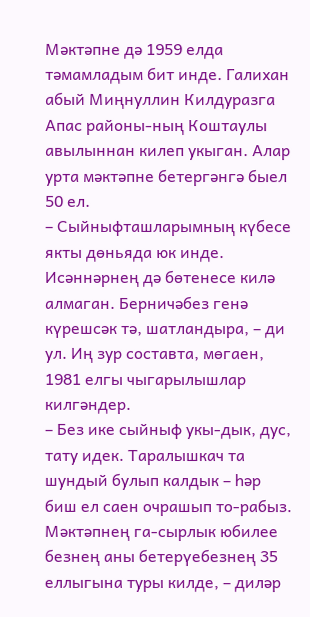Мәктәпне дә 1959 елда тәмамладым бит инде. Галихан абый Миңнуллин Килдуразга Апас районы-ның Коштаулы авылыннан килеп укыган. Алар урта мәктәпне бетергәнгә быел 50 ел.
– Сыйныфташларымның күбесе якты дөньяда юк инде. Исәннәрнең дә бөтенесе килә алмаган. Берничәбез генә күрешсәк тә, шатландыра, – ди ул. Иң зур составта, мөгаен, 1981 елгы чыгарылышлар килгәндер.
– Без ике сыйныф укы-дык, дус, тату идек. Таралышкач та шундый булып калдык – һәр биш ел саен очрашып то-рабыз. Мәктәпнең га-сырлык юбилее безнең аны бетерүебезнең 35 еллыгына туры килде, – диләр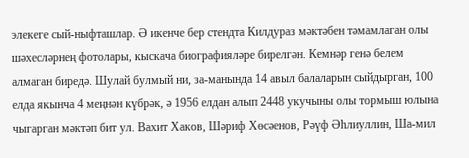элекеге сый-ныфташлар. Ә икенче бер стендта Килдураз мәктәбен тәмамлаган олы шәхесләрнең фотолары, кыскача биографияләре бирелгән. Кемнәр генә белем алмаган биредә. Шулай булмый ни, за-манында 14 авыл балаларын сыйдырган, 100 елда якынча 4 меңнән күбрәк, ә 1956 елдан алып 2448 укучыны олы тормыш юлына чыгарган мәктәп бит ул. Вахит Хаков, Шәриф Хөсәенов, Рәүф Әһлиуллин, Ша-мил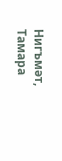Нигъмәт, Тамара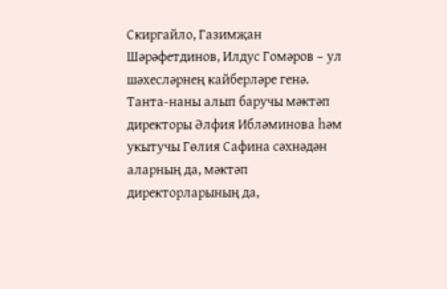Скиргайло, Газимҗан Шәрәфетдинов, Илдус Гомәров – ул шәхесләрнең кайберләре генә. Танта-наны алып баручы мәктәп директоры Әлфия Ибләминова һәм укытучы Гөлия Сафина сәхнәдән аларның да, мәктәп директорларының да,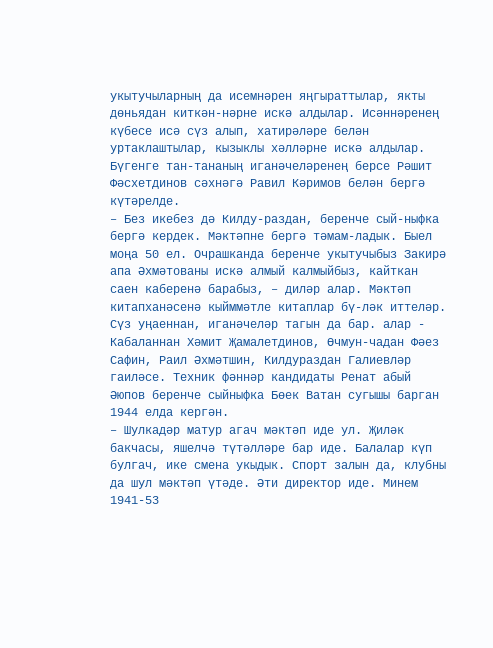укытучыларның да исемнәрен яңгыраттылар, якты дөньядан киткән-нәрне искә алдылар. Исәннәренең күбесе исә сүз алып, хатирәләре белән уртаклаштылар, кызыклы хәлләрне искә алдылар. Бүгенге тан-тананың иганәчеләренең берсе Рәшит Фәсхетдинов сәхнәгә Равил Кәримов белән бергә күтәрелде.
– Без икебез дә Килду-раздан, беренче сый-ныфка бергә кердек. Мәктәпне бергә тәмам-ладык. Быел моңа 50 ел. Очрашканда беренче укытучыбыз Закирә апа Әхмәтованы искә алмый калмыйбыз, кайткан саен каберенә барабыз, – диләр алар. Мәктәп китапханәсенә кыйммәтле китаплар бү-ләк иттеләр. Сүз уңаеннан, иганәчеләр тагын да бар. алар - Кабаланнан Хәмит Җамалетдинов, Өчмун-чадан Фәез Сафин, Раил Әхмәтшин, Килдураздан Галиевләр гаиләсе. Техник фәннәр кандидаты Ренат абый Әюпов беренче сыйныфка Бөек Ватан сугышы барган 1944 елда кергән.
– Шулкадәр матур агач мәктәп иде ул. Җиләк бакчасы, яшелчә түтәлләре бар иде. Балалар күп булгач, ике смена укыдык. Спорт залын да, клубны да шул мәктәп үтәде. Әти директор иде. Минем 1941-53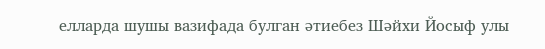елларда шушы вазифада булган әтиебез Шәйхи Йосыф улы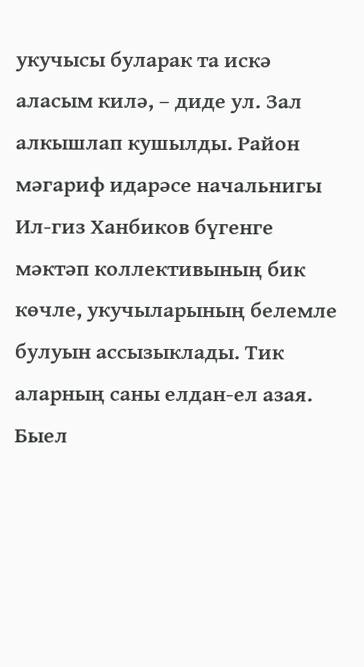укучысы буларак та искә аласым килә, – диде ул. Зал алкышлап кушылды. Район мәгариф идарәсе начальнигы Ил-гиз Ханбиков бүгенге мәктәп коллективының бик көчле, укучыларының белемле булуын ассызыклады. Тик аларның саны елдан-ел азая. Быел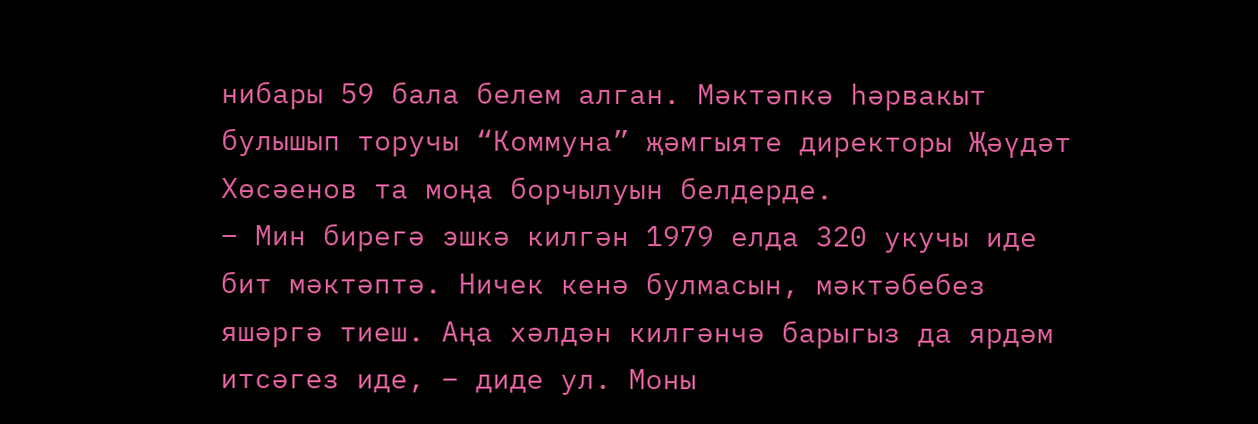нибары 59 бала белем алган. Мәктәпкә һәрвакыт булышып торучы “Коммуна” җәмгыяте директоры Җәүдәт Хөсәенов та моңа борчылуын белдерде.
– Мин бирегә эшкә килгән 1979 елда 320 укучы иде бит мәктәптә. Ничек кенә булмасын, мәктәбебез яшәргә тиеш. Аңа хәлдән килгәнчә барыгыз да ярдәм итсәгез иде, – диде ул. Моны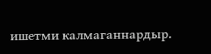ишетми калмаганнардыр.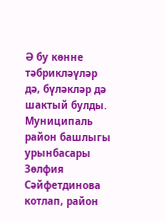Ә бу көнне тәбрикләүләр дә, бүләкләр дә шактый булды. Муниципаль район башлыгы урынбасары Зөлфия Сәйфетдинова котлап, район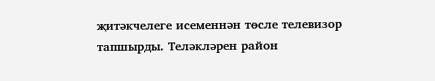җитәкчелеге исеменнән төсле телевизор тапшырды. Теләкләрен район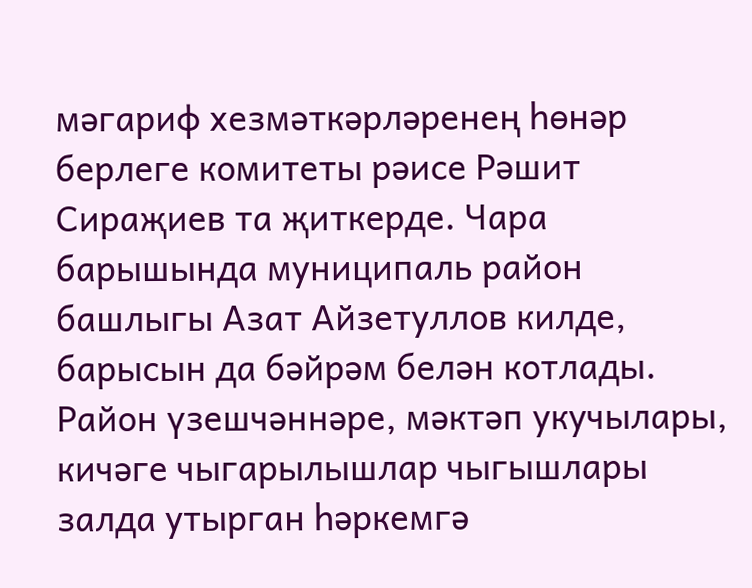мәгариф хезмәткәрләренең һөнәр берлеге комитеты рәисе Рәшит Сираҗиев та җиткерде. Чара барышында муниципаль район башлыгы Азат Айзетуллов килде, барысын да бәйрәм белән котлады. Район үзешчәннәре, мәктәп укучылары, кичәге чыгарылышлар чыгышлары залда утырган һәркемгә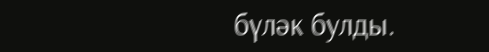бүләк булды.